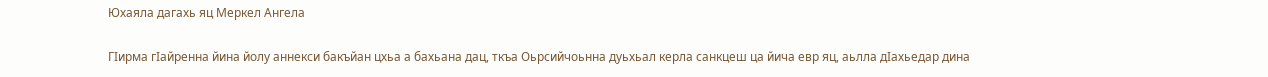Юхаяла дагахь яц Меркел Ангела

ГIирма гIайренна йина йолу аннекси бакъйан цхьа а бахьана дац, ткъа Оьрсийчоьнна дуьхьал керла санкцеш ца йича евр яц, аьлла дIахьедар дина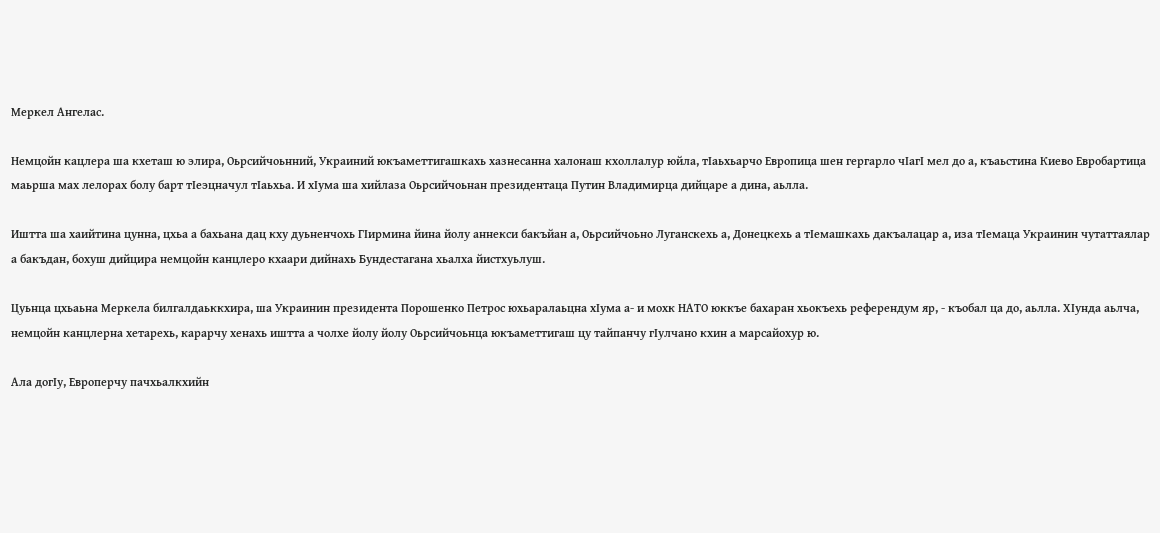Меркел Ангелас.

Немцойн кацлера ша кхеташ ю элира, Оьрсийчоьнний, Украиний юкъаметтигашкахь хазнесанна халонаш кхоллалур юйла, тIаьхьарчо Европица шен гергарло чIагI мел до а, къаьстина Киево Евробартица маьрша мах лелорах болу барт тIеэцначул тIаьхьа. И хIума ша хийлаза Оьрсийчоьнан президентаца Путин Владимирца дийцаре а дина, аьлла.

Иштта ша хаийтина цунна, цхьа а бахьана дац кху дуьненчохь ГIирмина йина йолу аннекси бакъйан а, Оьрсийчоьно Луганскехь а, Донецкехь а тIемашкахь дакъалацар а, иза тIемаца Украинин чутаттаялар а бакъдан, бохуш дийцира немцойн канцлеро кхаари дийнахь Бундестагана хьалха йистхуьлуш.

Цуьнца цхьаьна Меркела билгалдаьккхира, ша Украинин президента Порошенко Петрос юхьаралаьцна хIума а- и мохк НАТО юккъе бахаран хьокъехь референдум яр, - къобал ца до, аьлла. ХIунда аьлча, немцойн канцлерна хетарехь, карарчу хенахь иштта а чолхе йолу йолу Оьрсийчоьнца юкъаметтигаш цу тайпанчу гIулчано кхин а марсайохур ю.

Ала догIу, Европерчу пачхьалкхийн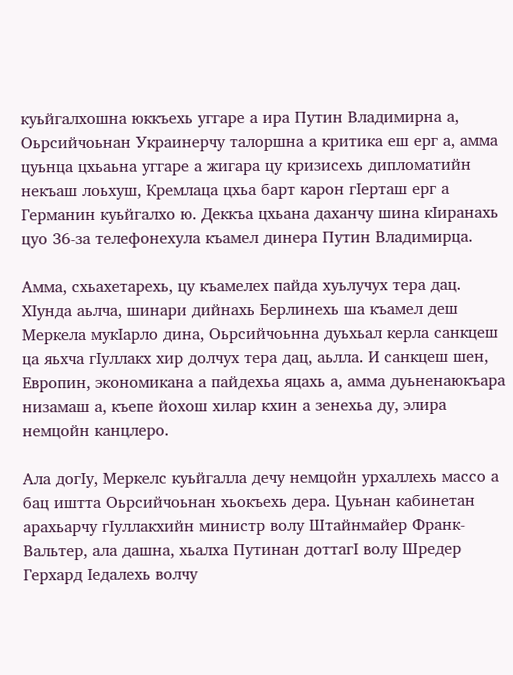куьйгалхошна юккъехь уггаре а ира Путин Владимирна а, Оьрсийчоьнан Украинерчу талоршна а критика еш ерг а, амма цуьнца цхьаьна уггаре а жигара цу кризисехь дипломатийн некъаш лоьхуш, Кремлаца цхьа барт карон гIерташ ерг а Германин куьйгалхо ю. Деккъа цхьана даханчу шина кIиранахь цуо 36-за телефонехула къамел динера Путин Владимирца.

Амма, схьахетарехь, цу къамелех пайда хуьлучух тера дац. ХIунда аьлча, шинари дийнахь Берлинехь ша къамел деш Меркела мукIарло дина, Оьрсийчоьнна дуьхьал керла санкцеш ца яьхча гIуллакх хир долчух тера дац, аьлла. И санкцеш шен, Европин, экономикана а пайдехьа яцахь а, амма дуьненаюкъара низамаш а, къепе йохош хилар кхин а зенехьа ду, элира немцойн канцлеро.

Ала догIу, Меркелс куьйгалла дечу немцойн урхаллехь массо а бац иштта Оьрсийчоьнан хьокъехь дера. Цуьнан кабинетан арахьарчу гIуллакхийн министр волу Штайнмайер Франк-Вальтер, ала дашна, хьалха Путинан доттагI волу Шредер Герхард Iедалехь волчу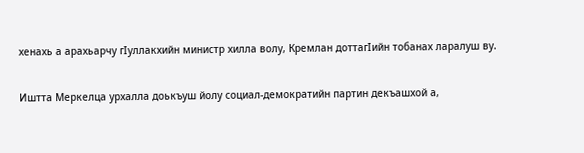хенахь а арахьарчу гIуллакхийн министр хилла волу, Кремлан доттагIийн тобанах ларалуш ву.

Иштта Меркелца урхалла доькъуш йолу социал-демократийн партин декъашхой а,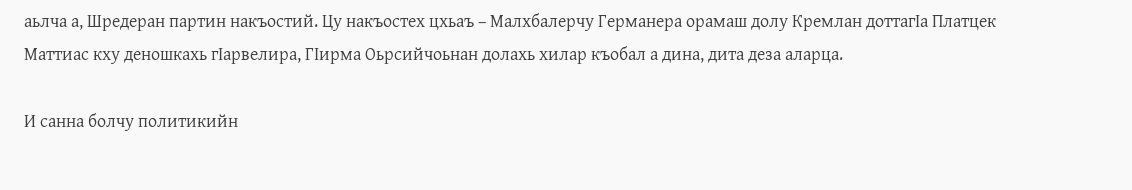аьлча а, Шредеран партин накъостий. Цу накъостех цхьаъ – Малхбалерчу Германера орамаш долу Кремлан доттагIа Платцек Маттиас кху деношкахь гIарвелира, ГIирма Оьрсийчоьнан долахь хилар къобал а дина, дита деза аларца.

И санна болчу политикийн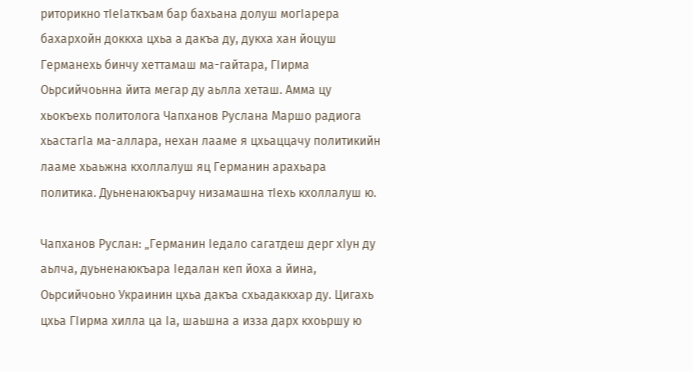риторикно тIеIаткъам бар бахьана долуш могIарера бахархойн доккха цхьа а дакъа ду, дукха хан йоцуш Германехь бинчу хеттамаш ма-гайтара, ГIирма Оьрсийчоьнна йита мегар ду аьлла хеташ. Амма цу хьокъехь политолога Чапханов Руслана Маршо радиога хьастагIа ма-аллара, нехан лааме я цхьаццачу политикийн лааме хьаьжна кхоллалуш яц Германин арахьара политика. Дуьненаюкъарчу низамашна тIехь кхоллалуш ю.

Чапханов Руслан: „Германин Iедало сагатдеш дерг хIун ду аьлча, дуьненаюкъара Iедалан кеп йоха а йина, Оьрсийчоьно Украинин цхьа дакъа схьадаккхар ду. Цигахь цхьа ГIирма хилла ца Iа, шаьшна а изза дарх кхоьршу ю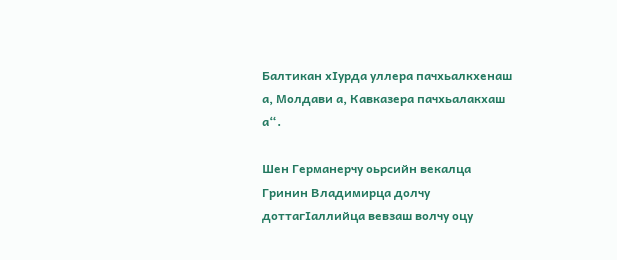Балтикан хIурда уллера пачхьалкхенаш а, Молдави а, Кавказера пачхьалакхаш а“.

Шен Германерчу оьрсийн векалца Гринин Владимирца долчу доттагIаллийца вевзаш волчу оцу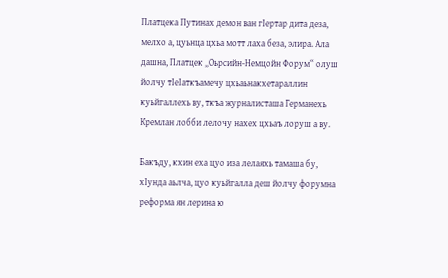Платцека Путинах демон ван гIертар дита деза, мелхо а, цуьнца цхьа мотт лаха беза, элира. Ала дашна, Платцек „Оьрсийн-Немцойн Форум“ олуш йолчу тIеIаткъамечу цхьаьнакхетараллин куьйгаллехь ву, ткъа журналисташа Германехь Кремлан лобби лелочу нахех цхьаъ лоруш а ву.

Бакъду, кхин еха цуо иза лелаяхь тамаша бу, хIунда аьлча, цуо куьйгалла деш йолчу форумна реформа ян лерина ю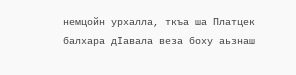немцойн урхалла, ткъа ша Платцек балхара дIавала веза боху аьзнаш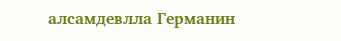алсамдевлла Германин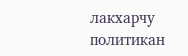лакхарчу политикан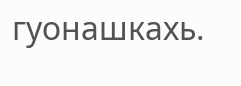гуонашкахь.